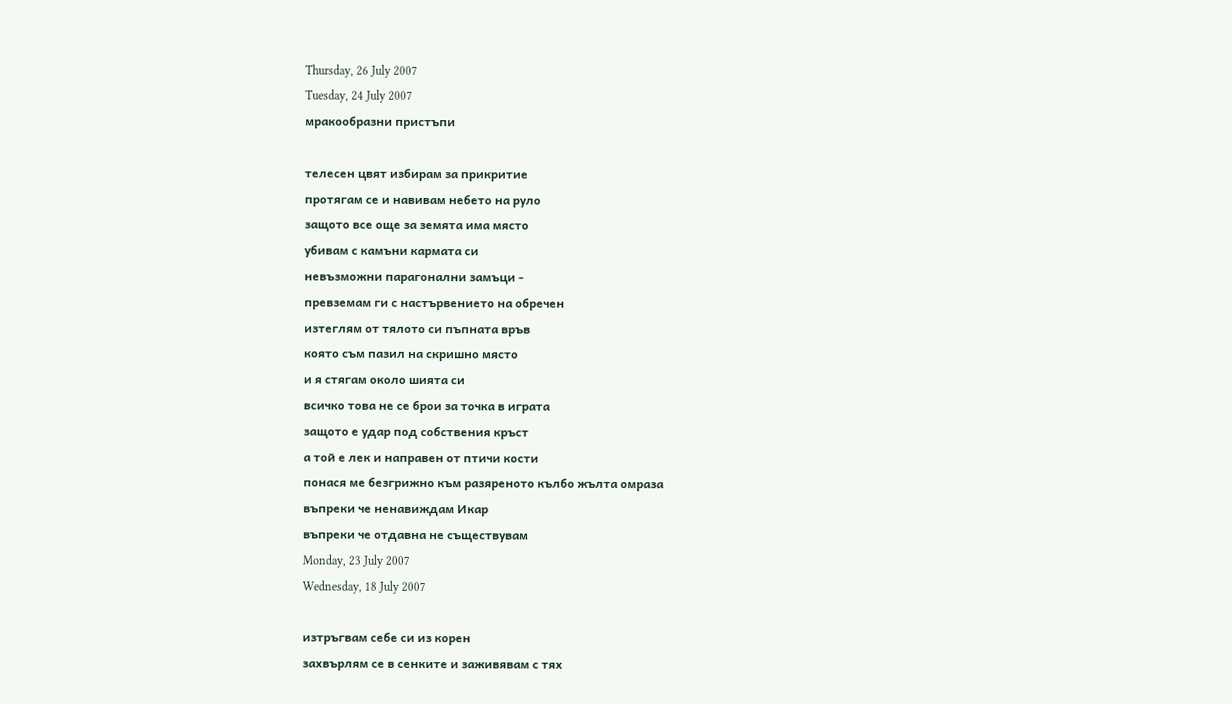Thursday, 26 July 2007
Tuesday, 24 July 2007
мракообразни пристъпи

телесен цвят избирам за прикритие
протягам се и навивам небето на руло
защото все още за земята има място
убивам с камъни кармата си
невъзможни парагонални замъци -
превземам ги с настървението на обречен
изтеглям от тялото си пъпната връв
която съм пазил на скришно място
и я стягам около шията си
всичко това не се брои за точка в играта
защото е удар под собствения кръст
а той е лек и направен от птичи кости
понася ме безгрижно към разяреното кълбо жълта омраза
въпреки че ненавиждам Икар
въпреки че отдавна не съществувам
Monday, 23 July 2007
Wednesday, 18 July 2007

изтръгвам себе си из корен
захвърлям се в сенките и заживявам с тях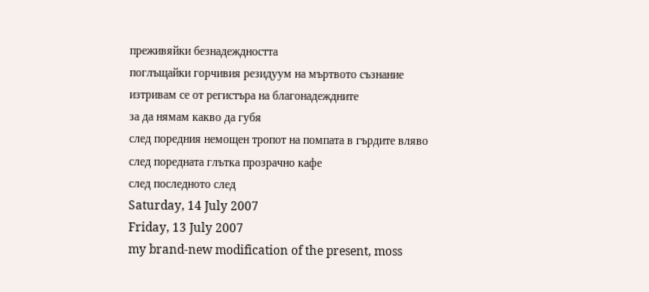преживяйки безнадеждността
поглъщайки горчивия резидуум на мъртвото съзнание
изтривам се от регистъра на благонадеждните
за да нямам какво да губя
след поредния немощен тропот на помпата в гърдите вляво
след поредната глътка прозрачно кафе
след последното след
Saturday, 14 July 2007
Friday, 13 July 2007
my brand-new modification of the present, moss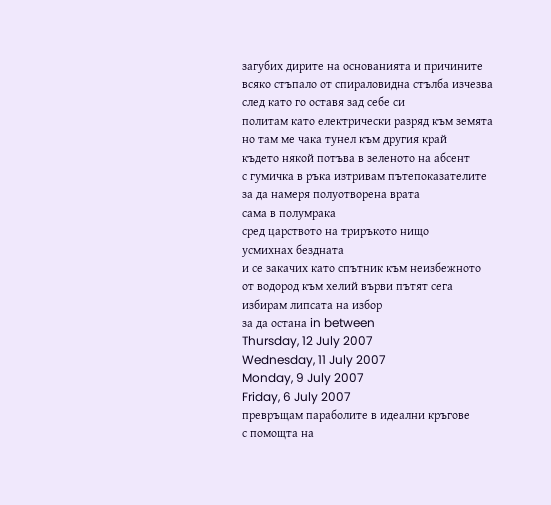загубих дирите на основанията и причините
всяко стъпало от спираловидна стълба изчезва
след като го оставя зад себе си
политам като електрически разряд към земята
но там ме чака тунел към другия край
където някой потъва в зеленото на абсент
с гумичка в ръка изтривам пътепоказателите
за да намеря полуотворена врата
сама в полумрака
сред царството на триръкото нищо
усмихнах бездната
и се закачих като спътник към неизбежното
от водород към хелий върви пътят сега
избирам липсата на избор
за да остана in between
Thursday, 12 July 2007
Wednesday, 11 July 2007
Monday, 9 July 2007
Friday, 6 July 2007
превръщам параболите в идеални кръгове
с помощта на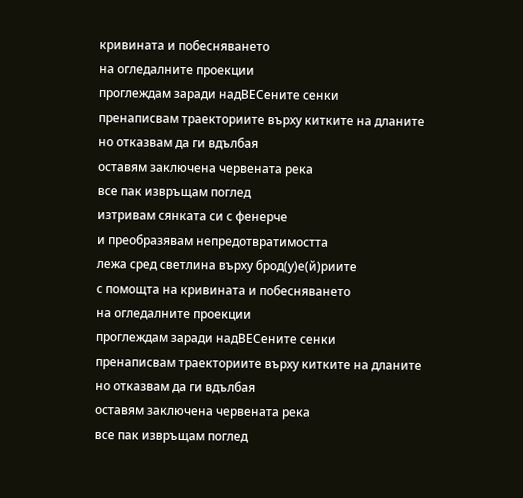кривината и побесняването
на огледалните проекции
проглеждам заради надВЕСените сенки
пренаписвам траекториите върху китките на дланите
но отказвам да ги вдълбая
оставям заключена червената река
все пак извръщам поглед
изтривам сянката си с фенерче
и преобразявам непредотвратимостта
лежа сред светлина върху брод(у)е(й)риите
с помощта на кривината и побесняването
на огледалните проекции
проглеждам заради надВЕСените сенки
пренаписвам траекториите върху китките на дланите
но отказвам да ги вдълбая
оставям заключена червената река
все пак извръщам поглед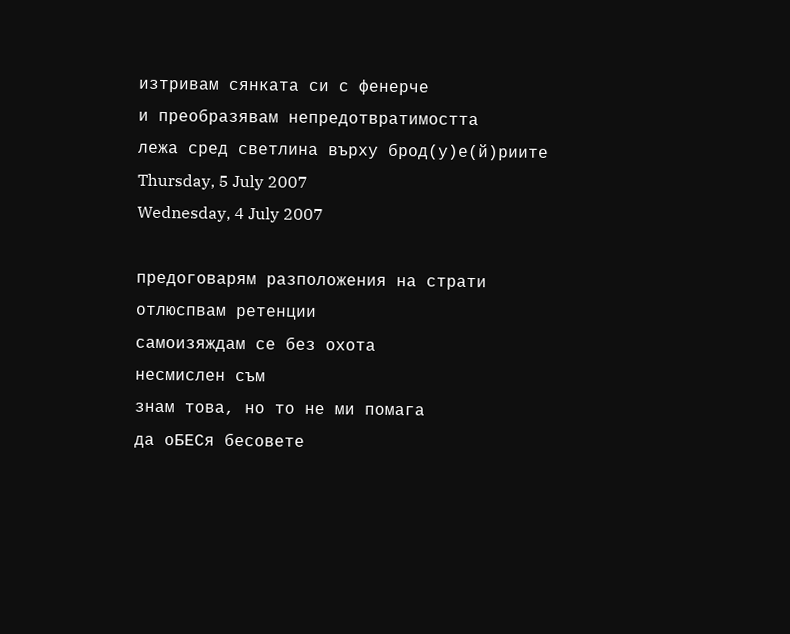изтривам сянката си с фенерче
и преобразявам непредотвратимостта
лежа сред светлина върху брод(у)е(й)риите
Thursday, 5 July 2007
Wednesday, 4 July 2007

предоговарям разположения на страти
отлюспвам ретенции
самоизяждам се без охота
несмислен съм
знам това, но то не ми помага
да оБЕСя бесовете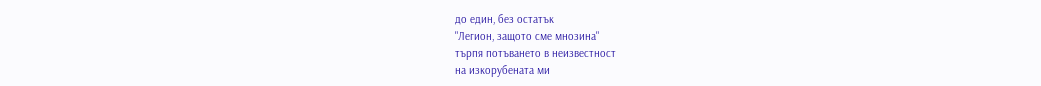до един, без остатък
"Легион, защото сме мнозина"
търпя потъването в неизвестност
на изкорубената ми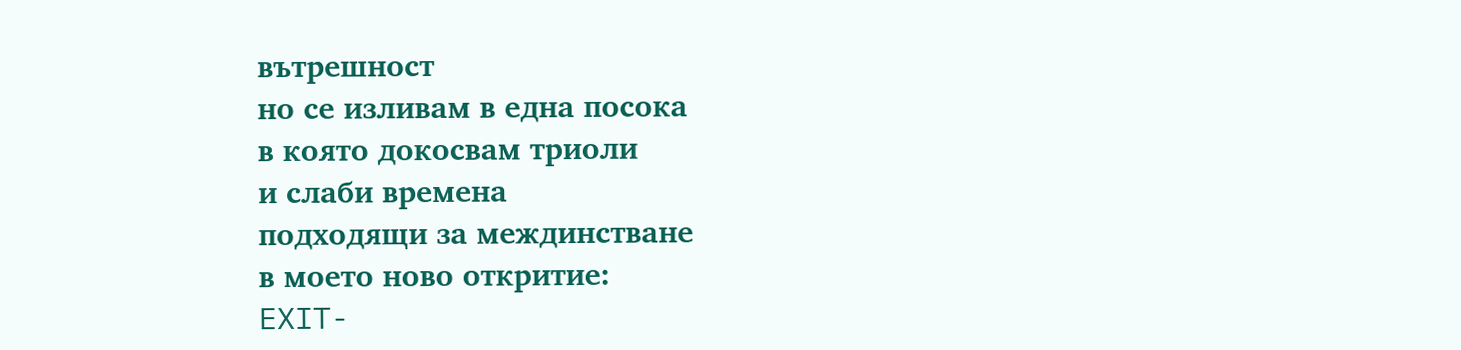вътрешност
но се изливам в една посока
в която докосвам триоли
и слаби времена
подходящи за междинстване
в моето ново откритие:
EXIT-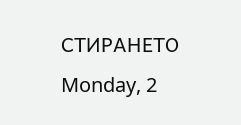СТИРАНЕТО
Monday, 2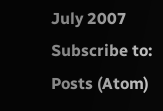July 2007
Subscribe to:
Posts (Atom)